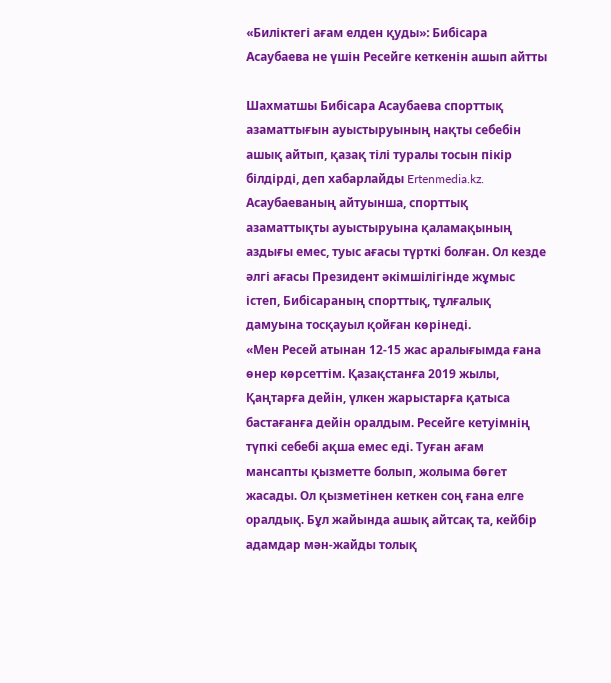«Биліктегі ағам елден қуды»: Бибісара Асаубаева не үшін Ресейге кеткенін ашып айтты

Шахматшы Бибісара Асаубаева спорттық азаматтығын ауыстыруының нақты себебін ашық айтып, қазақ тілі туралы тосын пікір білдірді, деп хабарлайды Ertenmedia.kz.
Асаубаеваның айтуынша, спорттық азаматтықты ауыстыруына қаламақының аздығы емес, туыс ағасы түрткі болған. Ол кезде әлгі ағасы Президент әкімшілігінде жұмыс істеп, Бибісараның спорттық, тұлғалық дамуына тосқауыл қойған көрінеді.
«Мен Ресей атынан 12-15 жас аралығымда ғана өнер көрсеттім. Қазақстанға 2019 жылы, Қаңтарға дейін, үлкен жарыстарға қатыса бастағанға дейін оралдым. Ресейге кетуімнің түпкі себебі ақша емес еді. Туған ағам мансапты қызметте болып, жолыма бөгет жасады. Ол қызметінен кеткен соң ғана елге оралдық. Бұл жайында ашық айтсақ та, кейбір адамдар мән-жайды толық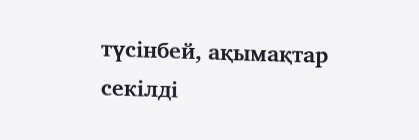түсінбей, ақымақтар секілді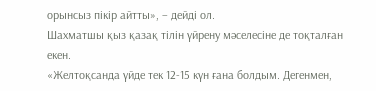орынсыз пікір айтты», – дейді ол.
Шахматшы қыз қазақ тілін үйрену мәселесіне де тоқталған екен.
«Желтоқсанда үйде тек 12-15 күн ғана болдым. Дегенмен,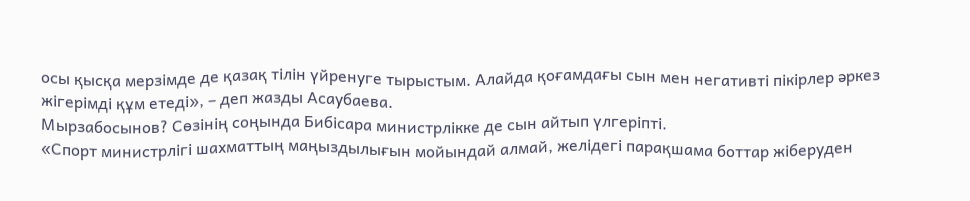осы қысқа мерзімде де қазақ тілін үйренуге тырыстым. Алайда қоғамдағы сын мен негативті пікірлер әркез жігерімді құм етеді», – деп жазды Асаубаева.
Мырзабосынов? Сөзінің соңында Бибісара министрлікке де сын айтып үлгеріпті.
«Спорт министрлігі шахматтың маңыздылығын мойындай алмай, желідегі парақшама боттар жіберуден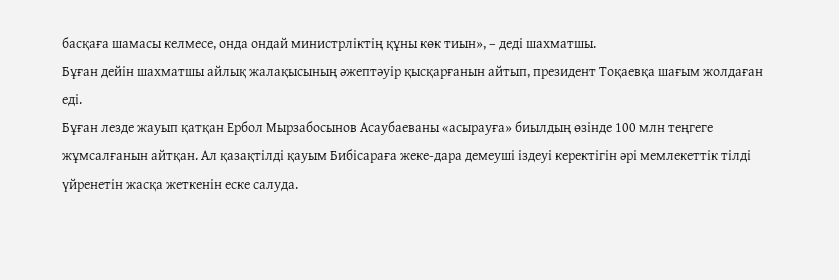басқаға шамасы келмесе, онда ондай министрліктің құны көк тиын», – деді шахматшы.
Бұған дейін шахматшы айлық жалақысының әжептәуір қысқарғанын айтып, президент Тоқаевқа шағым жолдаған еді.
Бұған лезде жауып қатқан Ербол Мырзабосынов Асаубаеваны «асырауға» биылдың өзінде 100 млн теңгеге жұмсалғанын айтқан. Ал қазақтілді қауым Бибісараға жеке-дара демеуші іздеуі керектігін әрі мемлекеттік тілді үйренетін жасқа жеткенін еске салуда.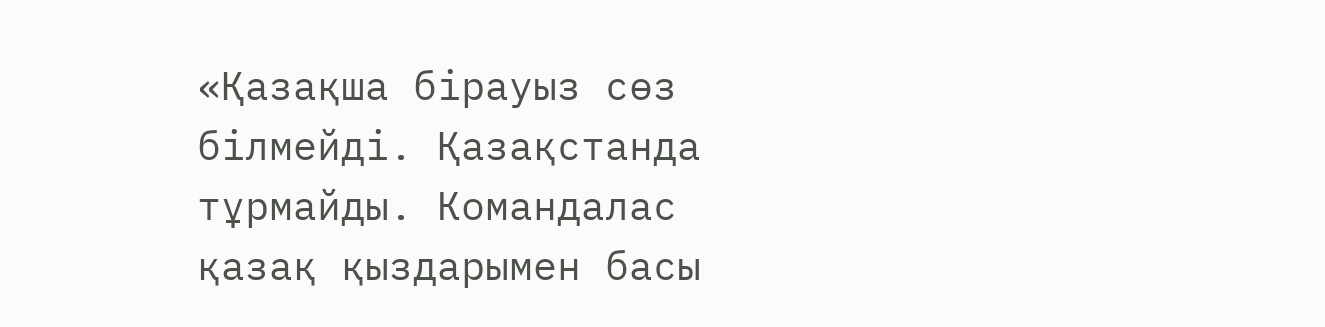«Қазақша бірауыз сөз білмейді. Қазақстанда тұрмайды. Командалас қазақ қыздарымен басы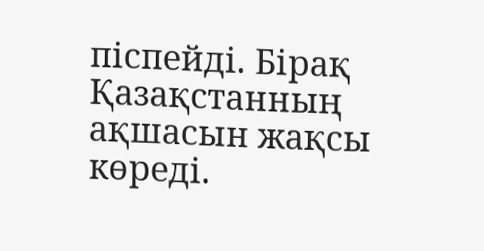піспейді. Бірақ Қазақстанның ақшасын жақсы көреді.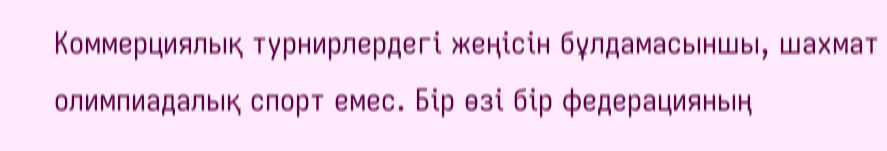Коммерциялық турнирлердегі жеңісін бұлдамасыншы, шахмат олимпиадалық спорт емес. Бір өзі бір федерацияның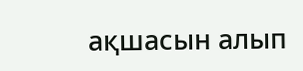ақшасын алып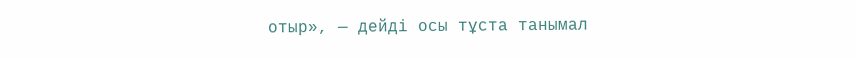отыр», — дейді осы тұста танымал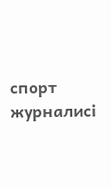спорт журналисі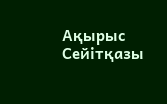Ақырыс Сейітқазы